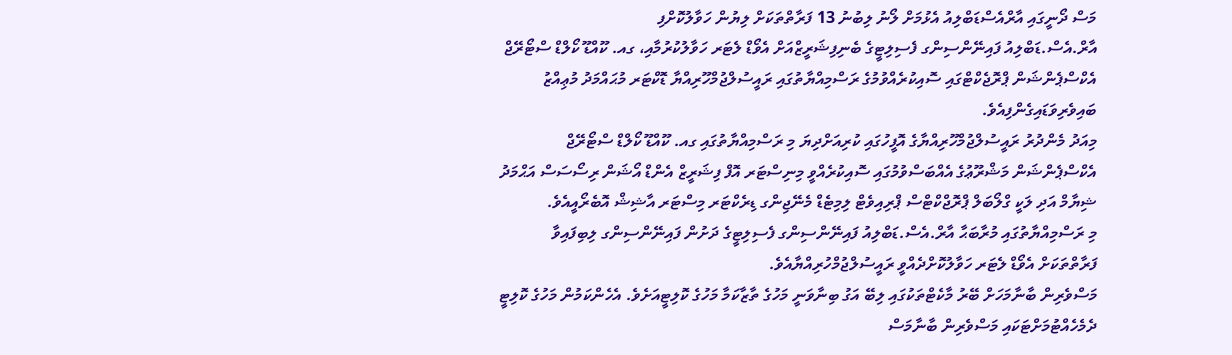މަސް ދޯނީގައި އާރްއެސްޑަބްލިއު އެޅުމަށް ލޯނު ލިބުނު 13 ފަރާތްތަކަށް ލިޔުން ހަވާލުކޮށްފި
އާރް.އެސް.ޑަބްލިއު ފައިނޭންސިންގ ފެސިލިޓީގެ ބެނިފިޝަރީޒްއަށް އެވޯޑް ލެޓަރ ހަވާލުކުރުމާއި، ގއ. ކޫއްޑޫ ކޯލްޑް ސްޓޯރޭޖް އެކްސްޕެންޝަން ޕްރޮޖެކްޓްގައި ސޮއިކުރެއްވުމުގެ ރަސްމިއްޔާތުގައި ރައީސުލްޖުމްހޫރިއްޔާ ޑޮކްޓަރ މުޙައްމަދު މުޢިއްޒު ބައިވެރިވަޑައިގެންފިއެވެ.
މިއަދު މެންދުރު ރައީސުލްޖުމްހޫރިއްޔާގެ އޮފީހުގައި ކުރިއަށްދިޔަ މި ރަސްމިއްޔާތުގައި ގއ. ކޫއްޑޫ ކޯލްޑް ސްޓޯރޭޖް އެކްސްޕެންޝަން މަޝްރޫޢުގެ އެއްބަސްވުމުގައި ސޮއިކުރެއްވީ މިނިސްޓަރ އޮފް ފިޝަރީޒް އެންޑް އޯޝަން ރިސޯސަސް އަޙްމަދު ޝިޔާމް އަދި ލަކީ ގްލޯބަލް ޕްރޮޖްކްޓްސް ޕްރިއިވެޓް ލިމިޓެޑް މެނޭޖިންގ ޑިރެކްޓަރ މިސްޓަރ އާޝިޝް އޮބެރޯއީއެވެ.
މި ރަސްމިއްޔާތުގައި މުރާބަޙާ އާރް.އެސް.ޑަބްލިއު ފައިނޭންސިންގ ފެސިލިޓީގެ ދަށުން ފައިނޭންސިންގ ލިބިފައިވާ ފަރާތްތަކަށް އެވޯޑް ލެޓަރ ހަވާލުކޮށްދެއްވީ ރައީސުލްޖުމްހުރިއްޔާއެވެ.
މަސްވެރިން ބާނާމަހަށް ބޭރު މާކެޓްތަކުގައި ލިބޭ އަގު ބިނާވަނީ މަހުގެ ތާޒާކަމާ މަހުގެ ކޮލިޓީއަށެވެ. އެހެންކަމުން މަހުގެ ކޮލިޓީ ދެމެހެއްޓުމަށްޓަކައި މަސްވެރިން ބާނާމަސް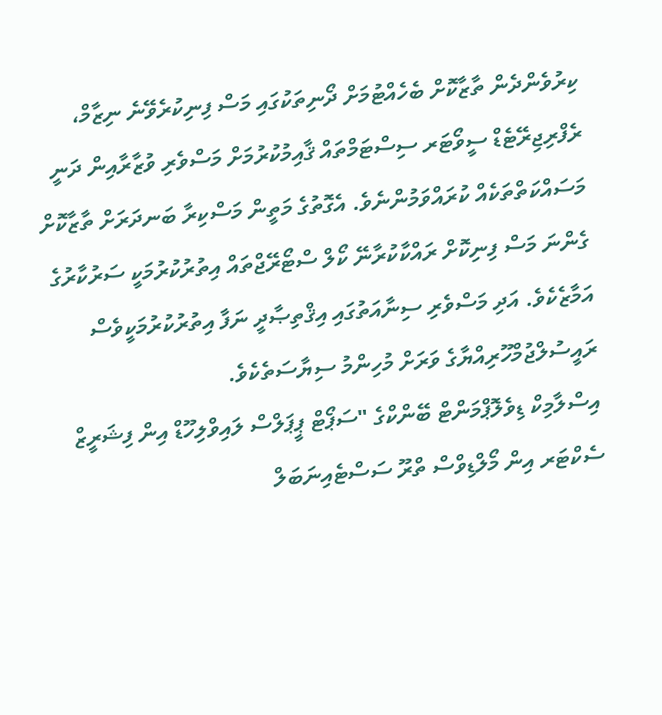ކިރުވެންދެން ތާޒާކޮށް ބެހެއްޓުމަށް ދޯނިތަކުގައި މަސް ފިނިކުރެވޭނެ ނިޒާމް، ރެފްރިޖިރޭޓެޑް ސީވޯޓަރ ސިސްޓަމްތައް ޤާއިމުކުރުމަށް މަސްވެރި ވުޒާރާއިން ދަނީ މަސައްކަތްތަކެއް ކުރައްވަމުންނެވެ. އެގޮތުގެ މަތީން މަސްކިރާ ބަނދަރަށް ތާޒާކޮށް ގެންނަ މަސް ފިނިކޮށް ރައްކާކުރާނޭ ކޯލް ސްޓޯރޭޖްތައް އިތުރުކުރުމަކީ ސަރުކާރުގެ އަމާޒެކެވެ. އަދި މަސްވެރި ސިނާއަތުގައި އިޤްތިޞާދީ ނަފާ އިތުރުކުރުމަކީވެސް ރައީސުލްޖުމްހޫރިއްޔާގެ ވަރަށް މުހިންމު ސިޔާސަތެކެވެ.
އިސްލާމިކް ޑިވެލޮޕްމަންޓް ބޭންކްގެ "ސަޕޯޓް ޕީޕަލްސް ލައިވްލިހޫޑް އިން ފިޝަރީޒް ސެކްޓަރ އިން މޯލްޑިވްސް ތްރޫ ސަސްޓެއިނަބަލް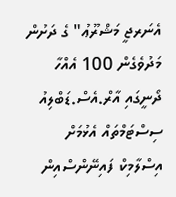އެނަރޖީ މަޝްރޫޢު" ގެ ދަށުން މަދުވެގެން 100 އެއްހާ ދޯނީގައި އާރް.އެސް.ޑަބްލިއު ސިސްޓަމްތައް އެޅުމަށް އިސްލާމިކް ފައިނޭންސްއިން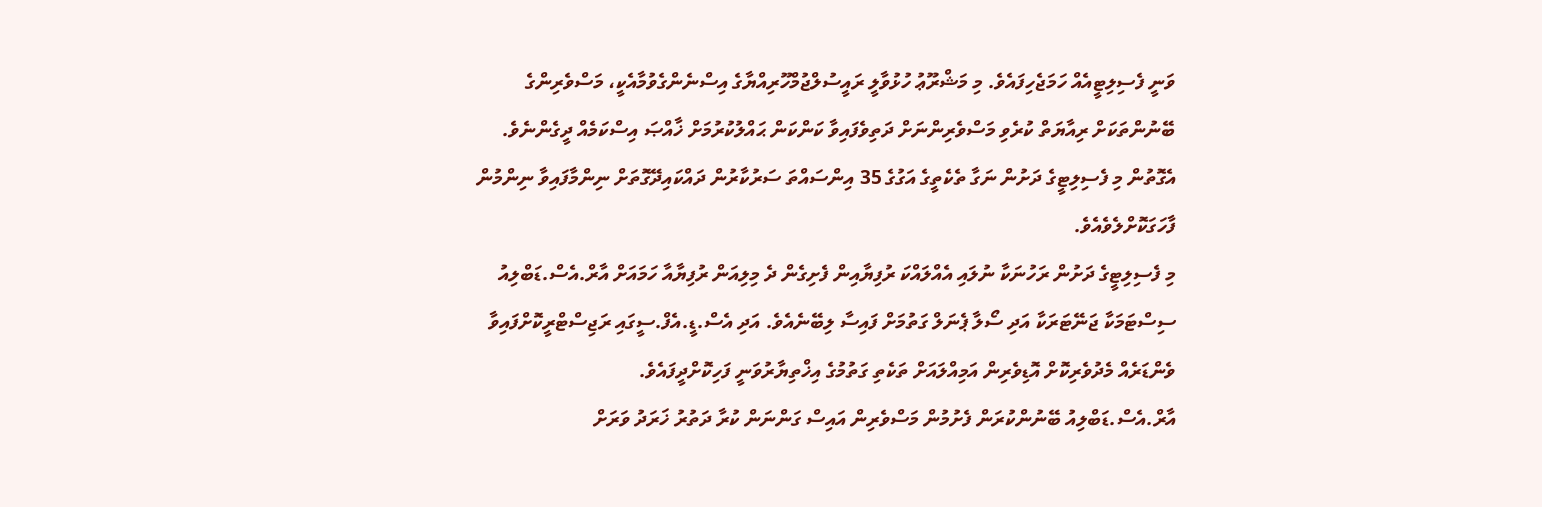ވަނީ ފެސިލިޓީއެއް ހަމަޖެހިފައެވެ. މި މަޝްރޫޢު ހުޅުވާލީ ރައީސުލްޖުމްހޫރިއްޔާގެ އިސްނެންގެވުމާއެކީ، މަސްވެރިންގެ ބޭނުންތަކަށް ރިއާޔަތް ކުރެވި މަސްވެރިންނަށް ދަތިވެފައިވާ ކަންކަން ޙައްލުކުރުމަށް ޚާއްޞަ އިސްކަމެއް ދީގެންނެވެ. އެގޮތުން މި ފެސިލިޓީގެ ދަށުން ނަގާ ތެކެތީގެ އަގުގެ 35 އިންސައްތަ ސަރުކާރުން ދައްކައިދޭގޮތަށް ނިންމާފައިވާ ނިންމުން ފާހަގަކޮށްލެވެއެވެ.
މި ފެސިލިޓީގެ ދަށުން ރަހުނަކާ ނުލައި އެއްލައްކަ ރުފިޔާއިން ފެށިގެން ދެ މިލިއަން ރުފިޔާއާ ހަމައަށް އާރް.އެސް.ޑަބްލިއު ސިސްޓަމަކާ ޖަނޭޓަރަކާ އަދި ސޯލާ ޕެނަލް ގަތުމަށް ފައިސާ ލިބޭނެއެވެ. އަދި އެސް.ޑީ.އެފް.ސީގައި ރަޖިސްޓްރީކޮށްފައިވާ ވެންޑަރެއް މެދުވެރިކޮށް އޮޑިވެރިން އަމިއްލައަށް ތަކެތި ގަތުމުގެ އިޚްތިޔާރުވަނީ ފަހިކޮށްދީފައެވެ.
އާރް.އެސް.ޑަބްލިއު ބޭނުންކުރަން ފެށުމުން މަސްވެރިން އައިސް ގަންނަން ކުރާ ދަތުރު ޚަރަދު ވަރަށް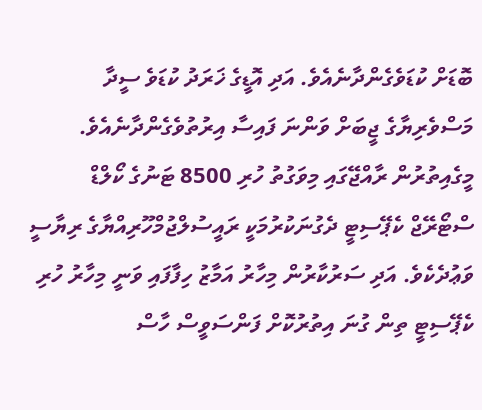ބޮޑަށް ކުޑަވެގެންދާނެއެވެ. އަދި އޮޑީގެ ޚަރަދު ކުޑަވެ ސީދާ މަސްވެރިޔާގެ ޖީބަށް ވަންނަ ފައިސާ އިރުތުވެގެންދާނެއެވެ.
މީގެއިތުރުން ރާއްޖޭގައި މިވަގުތު ހުރި 8500 ޓަނުގެ ކޯލްޑް ސްޓޯރޭޖް ކެޕޭސިޓީ ދެގުނަކުރުމަކީ ރައީސުލްޖުމްހޫރިއްޔާގެ ރިޔާސީ ވަޢުދެކެވެ. އަދި ސަރުކާރުން މިހާރު އަމާޒު ހިފާފައި ވަނީ މިހާރު ހުރި ކެޕޭސިޓީ ތިން ގުނަ އިތުރުކޮށް ފަންސަވީސް ހާސް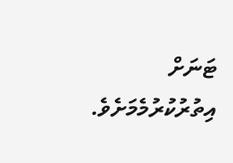ޓަނަށް އިތުރުކުރުމެމަށެވެ.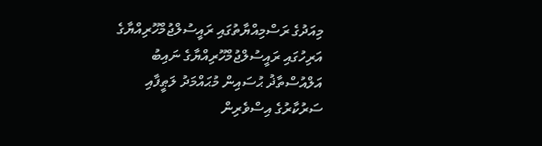މިއަދުގެ ރަސްމިއްޔާތުގައި ރައީސުލްޖުމްހޫރިއްޔާގެ އަރިހުގައި ރައީސުލްޖުމްހޫރިއްޔާގެ ނައިބު އަލްއުސްތާޛު ޙުސައިން މުޙައްމަދު ލަޠީފާއި ސަރުކާރުގެ އިސްވެރިން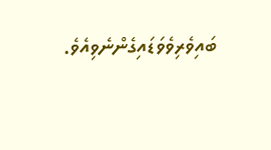ބައިވެރިވެވަޑައިގެންނެވިއެވެ.